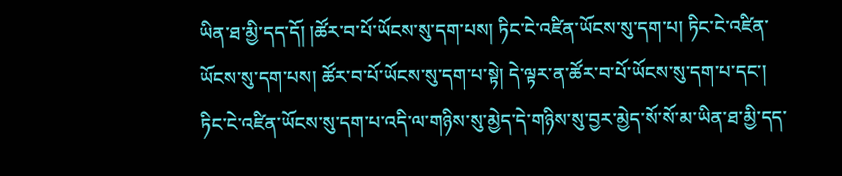ཡིན་ཐ་མྱི་དད་དོ། །ཚོར་བ་པོ་ཡོངས་སུ་དག་པས། ཏིང་ངེ་འཛིན་ཡོངས་སུ་དག་པ། ཏིང་ངེ་འཛིན་ཡོངས་སུ་དག་པས། ཚོར་བ་པོ་ཡོངས་སུ་དག་པ་སྟེ། དེ་ལྟར་ན་ཚོར་བ་པོ་ཡོངས་སུ་དག་པ་དང་། ཏིང་ངེ་འཛིན་ཡོངས་སུ་དག་པ་འདི་ལ་གཉིས་སུ་མྱེད་དེ་གཉིས་སུ་བྱར་མྱེད་སོ་སོ་མ་ཡིན་ཐ་མྱི་དད་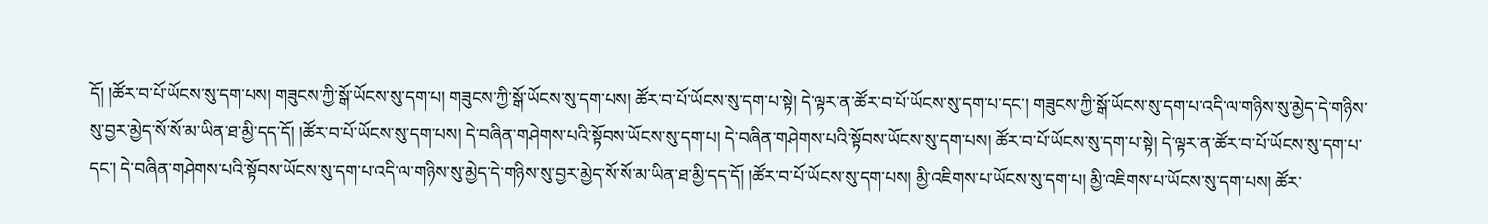དོ། །ཚོར་བ་པོ་ཡོངས་སུ་དག་པས། གཟུངས་ཀྱི་སྒོ་ཡོངས་སུ་དག་པ། གཟུངས་ཀྱི་སྒོ་ཡོངས་སུ་དག་པས། ཚོར་བ་པོ་ཡོངས་སུ་དག་པ་སྟེ། དེ་ལྟར་ན་ཚོར་བ་པོ་ཡོངས་སུ་དག་པ་དང་། གཟུངས་ཀྱི་སྒོ་ཡོངས་སུ་དག་པ་འདི་ལ་གཉིས་སུ་མྱེད་དེ་གཉིས་སུ་བྱར་མྱེད་སོ་སོ་མ་ཡིན་ཐ་མྱི་དད་དོ། །ཚོར་བ་པོ་ཡོངས་སུ་དག་པས། དེ་བཞིན་གཤེགས་པའི་སྟོབས་ཡོངས་སུ་དག་པ། དེ་བཞིན་གཤེགས་པའི་སྟོབས་ཡོངས་སུ་དག་པས། ཚོར་བ་པོ་ཡོངས་སུ་དག་པ་སྟེ། དེ་ལྟར་ན་ཚོར་བ་པོ་ཡོངས་སུ་དག་པ་དང་། དེ་བཞིན་གཤེགས་པའི་སྟོབས་ཡོངས་སུ་དག་པ་འདི་ལ་གཉིས་སུ་མྱེད་དེ་གཉིས་སུ་བྱར་མྱེད་སོ་སོ་མ་ཡིན་ཐ་མྱི་དད་དོ། །ཚོར་བ་པོ་ཡོངས་སུ་དག་པས། མྱི་འཇིགས་པ་ཡོངས་སུ་དག་པ། མྱི་འཇིགས་པ་ཡོངས་སུ་དག་པས། ཚོར་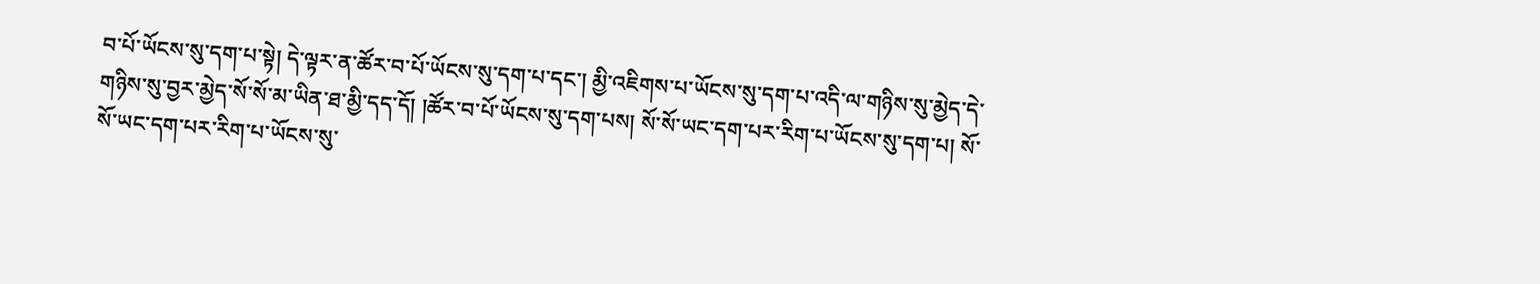བ་པོ་ཡོངས་སུ་དག་པ་སྟེ། དེ་ལྟར་ན་ཚོར་བ་པོ་ཡོངས་སུ་དག་པ་དང་། མྱི་འཇིགས་པ་ཡོངས་སུ་དག་པ་འདི་ལ་གཉིས་སུ་མྱེད་དེ་གཉིས་སུ་བྱར་མྱེད་སོ་སོ་མ་ཡིན་ཐ་མྱི་དད་དོ། །ཚོར་བ་པོ་ཡོངས་སུ་དག་པས། སོ་སོ་ཡང་དག་པར་རིག་པ་ཡོངས་སུ་དག་པ། སོ་སོ་ཡང་དག་པར་རིག་པ་ཡོངས་སུ་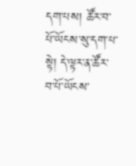དག་པས། ཚོར་བ་པོ་ཡོངས་སུ་དག་པ་སྟེ། དེ་ལྟར་ན་ཚོར་བ་པོ་ཡོངས་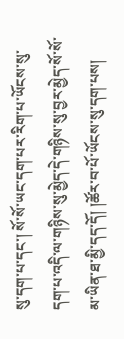སུ་དག་པ་དང་། སོ་སོ་ཡང་དག་པར་རིག་པ་ཡོངས་སུ་དག་པ་འདི་ལ་གཉིས་སུ་མྱེད་དེ་གཉིས་སུ་བྱར་མྱེད་སོ་སོ་མ་ཡིན་ཐ་མྱི་དད་དོ། །ཚོར་བ་པོ་ཡོངས་སུ་དག་པས།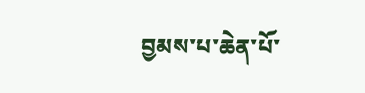བྱམས་པ་ཆེན་པོ་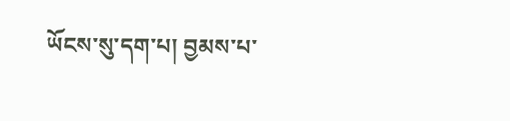ཡོངས་སུ་དག་པ། བྱམས་པ་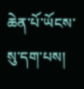ཆེན་པོ་ཡོངས་སུ་དག་པས།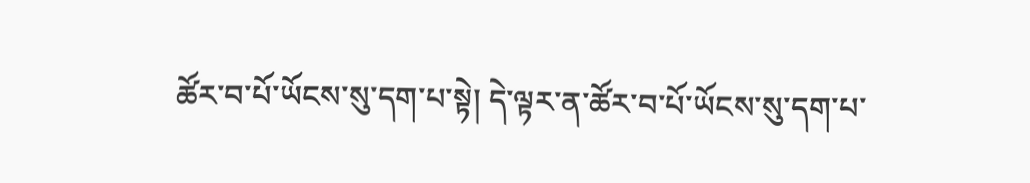ཚོར་བ་པོ་ཡོངས་སུ་དག་པ་སྟེ། དེ་ལྟར་ན་ཚོར་བ་པོ་ཡོངས་སུ་དག་པ་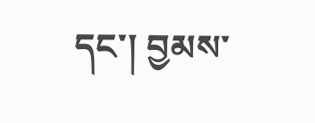དང་། བྱམས་